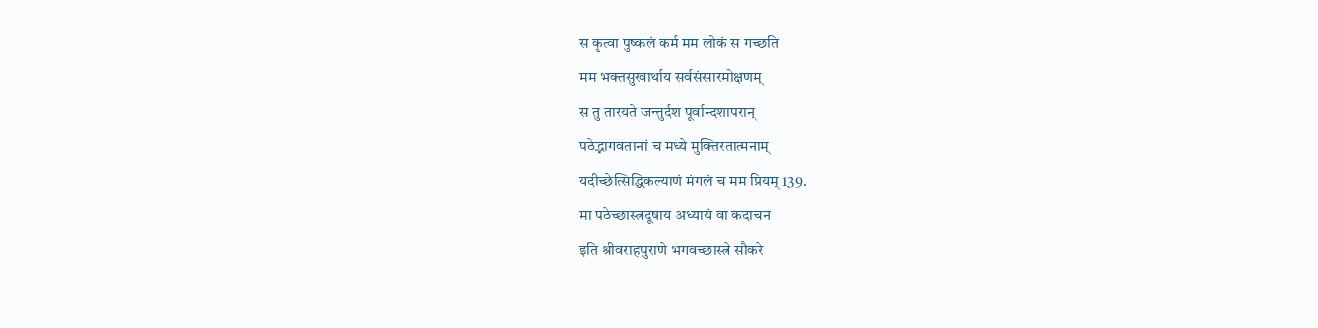स कृत्वा पुष्कलं कर्म मम लोकं स गच्छति
मम भक्तसुखार्थाय सर्वसंसारमोक्षणम्
स तु तारयते जन्तुर्दश पूर्वान्दशापरान्
पठेद्भागवतानां च मध्ये मुक्तिरतात्मनाम्
यदीच्छेत्सिद्धिकल्याणं मंगलं च मम प्रियम् 139.
मा पठेच्छास्त्रदूषाय अध्यायं वा कदाचन
इति श्रीवराहपुराणे भगवच्छास्त्रे सौकरे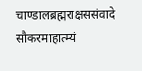चाण्डालब्रह्मराक्षससंवादे सौकरमाहात्म्यं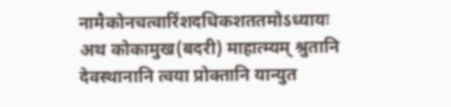नामैकोनचत्वारिंशदधिकशततमोऽध्यायः
अथ कोकामुख(बदरी) माहात्म्यम् श्रुतानि देवस्थानानि त्वया प्रोक्तानि यान्युत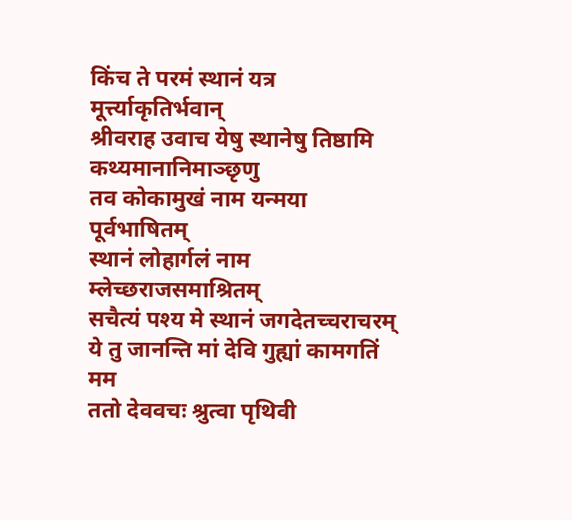किंच ते परमं स्थानं यत्र मूर्त्त्याकृतिर्भवान्
श्रीवराह उवाच येषु स्थानेषु तिष्ठामि कथ्यमानानिमाञ्छृणु
तव कोकामुखं नाम यन्मया पूर्वभाषितम्
स्थानं लोहार्गलं नाम म्लेच्छराजसमाश्रितम्
सचैत्यं पश्य मे स्थानं जगदेतच्चराचरम्
ये तु जानन्ति मां देवि गुह्यां कामगतिं मम
ततो देववचः श्रुत्वा पृथिवी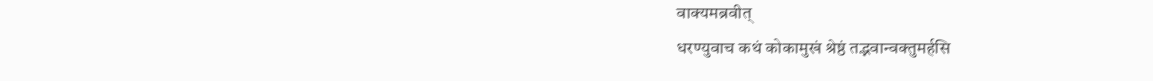वाक्यमब्रवीत्
धरण्युवाच कथं कोकामुखं श्रेष्ठं तद्भवान्वक्तुमर्हसि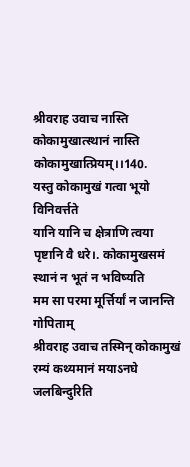श्रीवराह उवाच नास्ति कोकामुखात्स्थानं नास्ति कोकामुखात्प्रियम्।।140.
यस्तु कोकामुखं गत्वा भूयो विनिवर्त्तते
यानि यानि च क्षेत्राणि त्वया पृष्टानि वै धरे।. कोकामुखसमं स्थानं न भूतं न भविष्यति
मम सा परमा मूर्त्तिर्यां न जानन्ति गोपिताम्
श्रीवराह उवाच तस्मिन् कोकामुखं रम्यं कथ्यमानं मयाऽनघे
जलबिन्दुरिति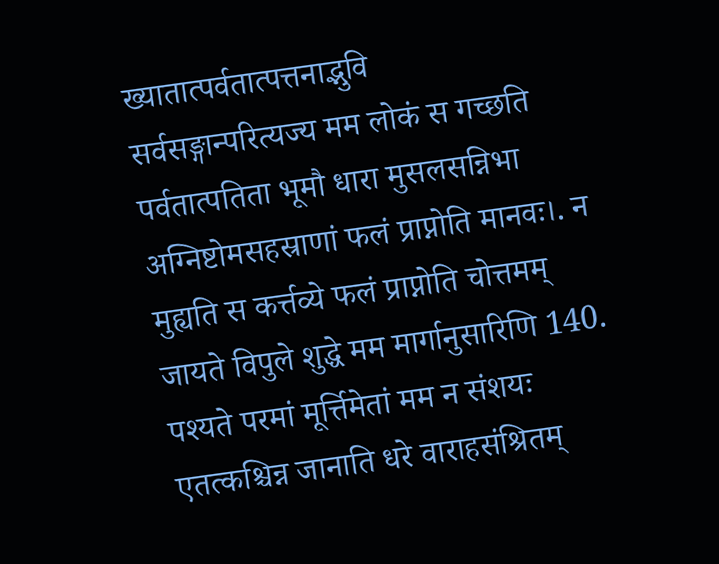ख्यातात्पर्वतात्पत्तनाद्भुवि
सर्वसङ्गान्परित्यज्य मम लोकं स गच्छति
पर्वतात्पतिता भूमौ धारा मुसलसन्निभा
अग्निष्टोमसहस्राणां फलं प्राप्नोति मानवः।. न मुह्यति स कर्त्तव्ये फलं प्राप्नोति चोत्तमम्
जायते विपुले शुद्धे मम मार्गानुसारिणि 140.
पश्यते परमां मूर्त्तिमेतां मम न संशयः
एतत्कश्चिन्न जानाति धरे वाराहसंश्रितम्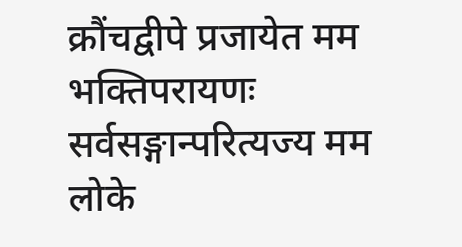क्रौंचद्वीपे प्रजायेत मम भक्तिपरायणः
सर्वसङ्गान्परित्यज्य मम लोके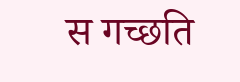स गच्छति